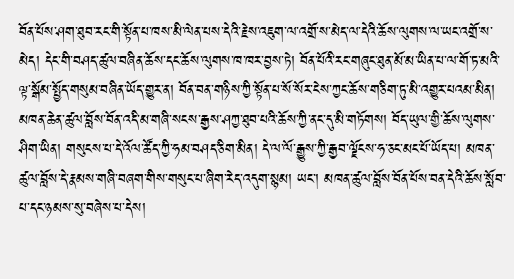བོན་པོས་ཤག་ཐུབ་རང་གི་སྟོན་པ་ཁས་མི་ལེན་པས་དེའི་རྗེས་འཇུག་ལ་འགྲོ་ས་མེད་ལ་དེའི་ཆོས་ལུགས་ལ་ཡང་འགྲོ་ས་མེད། དེང་གི་བཤད་ཚུལ་བཞིན་ཆོས་དང་ཆོས་ལུགས་ཁ་ཁར་བྱས་ཏེ། བོན་པོའི་རང་གཞུང་ཐུན་མོ་མ་ཡིན་པ་ལ་གོ་ཏ་མའི་ལྟ་སྒོམ་སྤྱོད་གསུམ་བཞིན་ཡོད་གྱུར་ན། བོན་བན་གཉིས་ཀྱི་སྟོན་པ་སོ་སོར་ངེས་ཀྱང་ཆོས་གཅིག་ཏུ་མི་འགྱུར་པའམ་མིན། མཁན་ཆེན་ཚུལ་བློས་བོན་འདི་མ་གཞི་སངས་རྒྱས་ཤཀྱ་ཐུབ་པའི་ཆོས་ཀྱི་ནང་དུ་མི་གཏོགས། བོད་ཡུལ་གྱི་ཆོས་ལུགས་ཤིག་ཡིན། གསུངས་པ་དེ་འོལ་ཚོད་ཀྱི་ཧམ་བཤད་ཅིག་མིན། དེ་ལ་ལོ་རྒྱུས་ཀྱི་རྒྱབ་ལྗོངས་ཧ་ཅང་མང་པོ་ཡོད་པ། མཁན་ཚུལ་བློས་དེ་རྣམས་གཞི་བཞག་གིས་གསུང་པ་ཞིག་རེད་འདུག་སྙམ། ཡང་། མཁན་ཚུལ་བློས་བོན་པོས་བན་དེའི་ཆོས་སློབ་པ་དང་ཉམས་སུ་བཞེས་པ་དེས།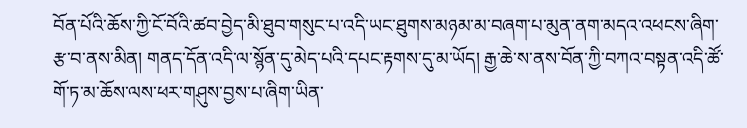བོན་པོའི་ཆོས་ཀྱི་ངོ་བོའི་ཚབ་བྱེད་མི་ཐུབ་གསུང་པ་འདི་ཡང་ཐུགས་མཉམ་མ་བཞག་པ་མུན་ནག་མདའ་འཕངས་ཞིག་རྩ་བ་ནས་མིན། གནད་དོན་འདི་ལ་སྙོན་དུ་མེད་པའི་དཔང་རྟགས་དུ་མ་ཡོད། རྒྱ་ཆེ་ས་ནས་བོན་ཀྱི་བཀའ་བསྟན་འདི་ཚོ་གོ་ཏ་མ་ཆོས་ལས་ཕར་གཤུས་བྱས་པ་ཞིག་ཡིན་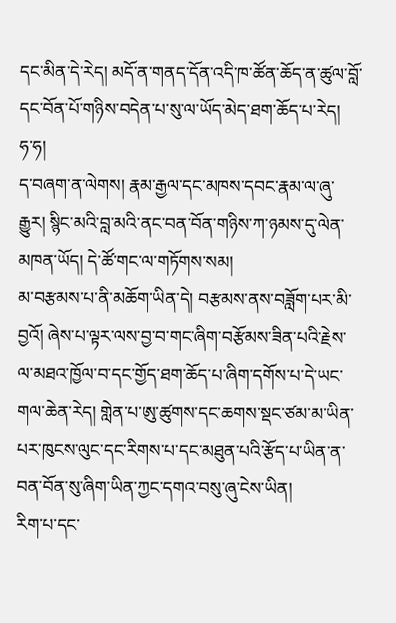དང་མིན་དེ་རེད། མདོ་ན་གནད་དོན་འདི་ཁ་ཚོན་ཆོད་ན་ཚུལ་བློ་དང་བོན་པོ་གཉིས་བདེན་པ་སུ་ལ་ཡོད་མེད་ཐག་ཆོད་པ་རེད།
ཧ་ཧ།
ད་བཞག་ན་ལེགས། རྣམ་རྒྱལ་དང་མཁས་དབང་རྣམ་ལ་ཞུ་རྒྱུར། སྙིང་མའི་བླ་མའི་ནང་བན་བོན་གཉིས་ཀ་ཉམས་དུ་ལེན་མཁན་ཡོད། དེ་ཚོ་གང་ལ་གཏོགས་སམ།
མ་བརྩམས་པ་ནི་མཆོག་ཡིན་དེ། བརྩམས་ནས་བཟློག་པར་མི་བྱའོ། ཞེས་པ་ལྟར་ལས་བྱ་བ་གང་ཞིག་བརྩོམས་ཟིན་པའི་རྗེས་ལ་མཐའ་ཁྱོལ་བ་དང་གྱོད་ཐག་ཆོད་པ་ཞིག་དགོས་པ་དེ་ཡང་གལ་ཆེན་རེད། གླེན་པ་ཨུ་ཚུགས་དང་ཆགས་སྡང་ཙམ་མ་ཡིན་པར་ཁུངས་ལུང་དང་རིགས་པ་དང་མཐུན་པའི་རྩོད་པ་ཡིན་ན་བན་བོན་སུ་ཞིག་ཡིན་ཀྱང་དགའ་བསུ་ཞུ་ངེས་ཡིན།
རིག་པ་དང་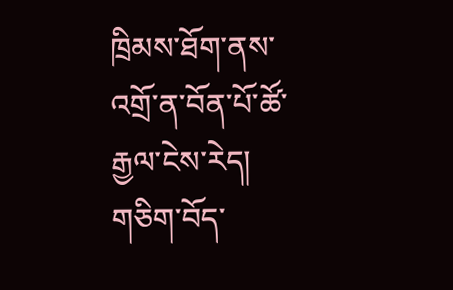ཁྲིམས་ཐོག་ནས་འགྲོ་ན་བོན་པོ་ཚོ་རྒྱལ་ངེས་རེད། གཅིག་བོད་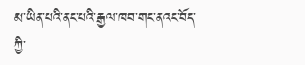མ་ཡིན་པའི་ནང་པའི་རྒྱལ་ཁབ་གང་ནའང་བོད་ཀྱི་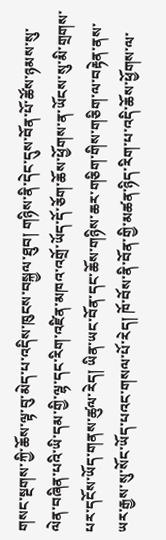གསང་སྔགས་ཀྱི་ཆོས་ལྟ་བུ་མེད་པ་འདིས་ཁུངས་བསྐྱལ་ཐུབ། གཉིས་ནི་དེང་དུས་བོན་པོ་ཚོས་ཉམས་སུ་ལེན་བཞིན་པའི་ཡི་དམ་གྱི་ལྷ་དང་རིག་འཛིན་མཁའ་འགྲོ་ཡོད་དོ་ཅོག་ཆོས་ཕྱོགས་ན་ཡོངས་སུ་མི་གྲགས་པར་དངོས་ཡོད་གནས་ཚུལ་རེད། ཡིན་ཡང་བོན་དང་ཆོས་གཉིས་ཆར་གཅིག་གིས་གཅིག་ལ་བརྟེན་ནས་ཡར་རྒྱས་སུ་སོང་ཡོད་པའང་གསལ་པོ་རེད། ཁོ་བོས་ནི་བོན་གྱི་མཚན་ཉིད་རིག་པ་འདི་ཆོས་ཕྱོགས་ལ་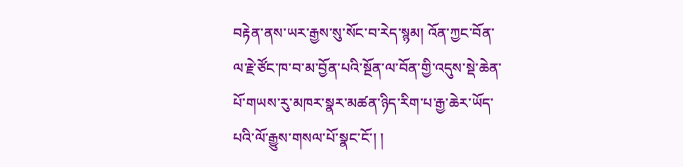བརྟེན་ནས་ཡར་རྒྱས་སུ་སོང་བ་རེད་སྙམ། འོན་ཀྱང་བོན་ལ་རྗེ་ཙོང་ཁ་བ་མ་བྱོན་པའི་སྔོན་ལ་བོན་གྱི་འདུས་སྡེ་ཆེན་པོ་གཡས་རུ་མཁར་སྣར་མཚན་ཉིད་རིག་པ་རྒྱ་ཆེར་ཡོད་པའི་ལོ་རྒྱུས་གསལ་པོ་སྣང་ངོ་། །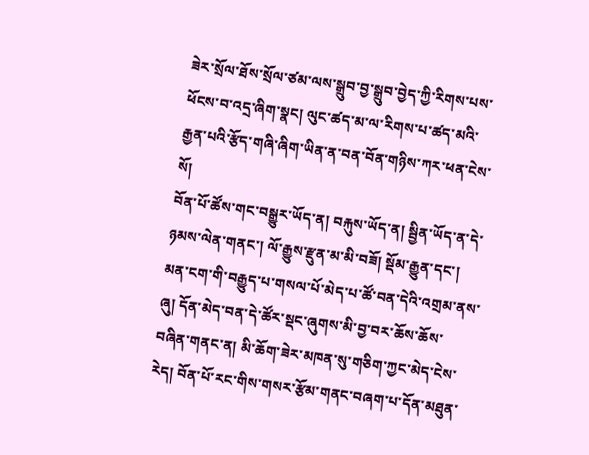ཟེར་སྲོལ་ཐོས་སྲོལ་ཙམ་ལས་སྒྲུབ་བྱ་སྒྲུབ་བྱེད་ཀྱི་རིགས་པས་ཕོངས་བ་འདྲ་ཞིག་སྣང། ལུང་ཚད་མ་ལ་རིགས་པ་ཚད་མའི་རྒྱན་པའི་རྩོད་གཞི་ཞིག་ཡིན་ན་བན་བོན་གཉིས་ཀར་ཕན་ངེས་སོ།
བོན་པོ་ཚོས་གང་བསྒྱུར་ཡོད་ན། བརྐུས་ཡོད་ན། སྦྱིན་ཡོད་ན་དེ་ཉམས་ལེན་གནང་། ལོ་རྒྱུས་རྫུན་མ་མི་བཟོ། སྡོམ་རྒྱུན་དང་། མན་ངག་གི་བརྒྱུད་པ་གསལ་པོ་མེད་པ་ཚོ་བན་དེའི་འགྲམ་ནས་ཞུ། དོན་མེད་བན་དེ་ཚོར་སྡང་ཞུགས་མི་བྱ་བར་ཆོས་ཆོས་བཞིན་གནང་ན། མི་ཆོག་ཟེར་མཁན་སུ་གཅིག་ཀྱང་མེད་ངེས་རེད། བོན་པོ་རང་གིས་གསར་རྩོམ་གནང་བཞག་པ་དོན་མཐུན་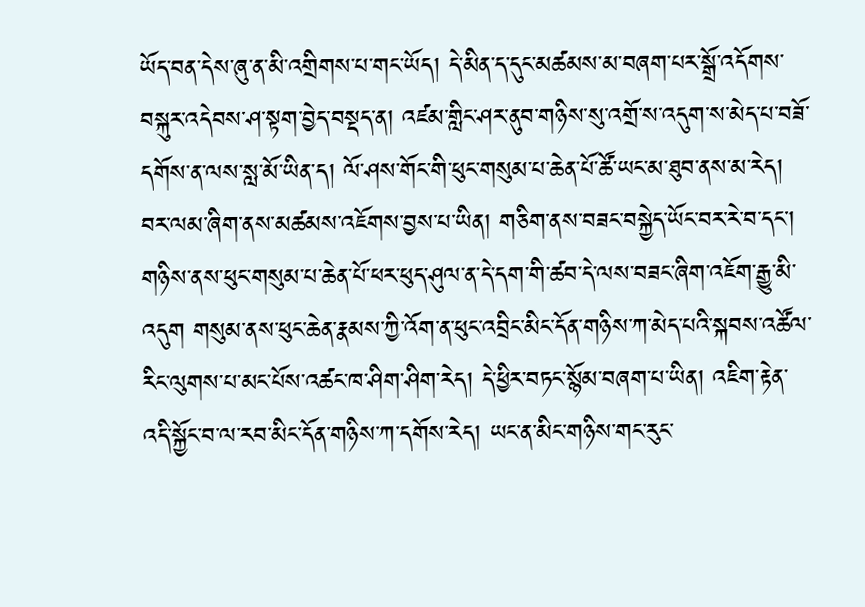ཡོད་བན་དེས་ཞུ་ན་མི་འགྲིགས་པ་གང་ཡོད། དེ་མིན་ད་དུང་མཚམས་མ་བཞག་པར་སྒྲོ་འདོགས་བསྐུར་འདེབས་ཤ་སྟག་བྱེད་བསྡད་ན། འཛམ་གླིང་ཤར་ནུབ་གཉིས་སུ་འགྲོ་ས་འདུག་ས་མེད་པ་བཟོ་དགོས་ན་ལས་སླ་མོ་ཡིན་ད། ལོ་ཤས་གོང་གི་ཕུང་གསུམ་པ་ཆེན་པོ་ཚོ་ཡང་མ་ཐུབ་ནས་མ་རེད། བར་ལམ་ཞིག་ནས་མཚམས་འཇོགས་བྱས་པ་ཡིན། གཅིག་ནས་བཟང་བསྐྱེད་ཡོང་བར་རེ་བ་དང་། གཉིས་ནས་ཕུང་གསུམ་པ་ཆེན་པོ་ཕར་ཕུད་ཤུལ་ན་དེ་དག་གི་ཚབ་དེ་ལས་བཟང་ཞིག་འཇོག་རྒྱུ་མི་འདུག གསུམ་ནས་ཕུང་ཆེན་རྣམས་ཀྱི་འོག་ན་ཕུང་འབྲིང་མིང་དོན་གཉིས་ཀ་མེད་པའི་སྐབས་འཚོལ་རིང་ལུགས་པ་མང་པོས་འཚང་ཁ་ཤིག་ཤིག་རེད། དེ་ཕྱིར་བཏང་སྙོམ་བཞག་པ་ཡིན། འཇིག་རྟེན་འདི་སྐྱོང་བ་ལ་རབ་མིང་དོན་གཉིས་ཀ་དགོས་རེད། ཡང་ན་མིང་གཉིས་གང་རུང་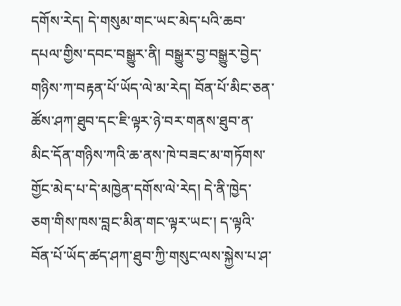དགོས་རེད། དེ་གསུམ་གང་ཡང་མེད་པའི་ཆབ་དཔལ་གྱིས་དབང་བསྒྱུར་ནི། བསྒྱུར་བྱ་བསྒྱུར་བྱེད་གཉིས་ཀ་བརྟན་པོ་ཡོད་ལེ་མ་རེད། བོན་པོ་མིང་ཅན་ཚོས་ཤཀ་ཐུབ་དང་ཇི་ལྟར་ཉེ་བར་གནས་ཐུབ་ན་མིང་དོན་གཉིས་ཀའི་ཆ་ནས་ཁེ་བཟང་མ་གཏོགས་གྱོང་མེད་པ་དེ་མཁྱེན་དགོས་ལེ་རེད། དེ་ནི་ཁྱེད་ཅག་གིས་ཁས་བླང་མིན་གང་ལྟར་ཡང་། ད་ལྟའི་བོན་པོ་ཡོད་ཚད་ཤཀ་ཐུབ་ཀྱི་གསུང་ལས་སྐྱེས་པ་ཤ་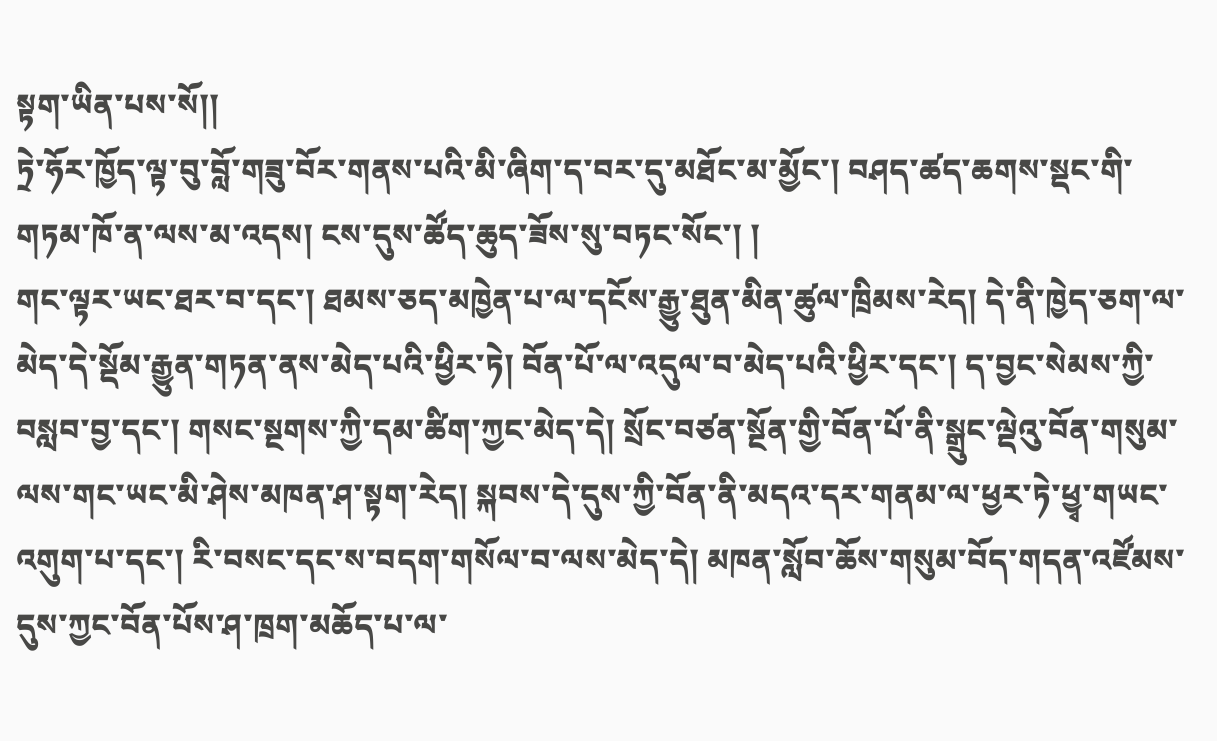སྟག་ཡིན་པས་སོ།།
ཏྲེ་ཧོར་ཁྱོད་ལྟ་བུ་བློ་གཟུ་བོར་གནས་པའི་མི་ཞིག་ད་བར་དུ་མཐོང་མ་མྱོང་། བཤད་ཚད་ཆགས་སྡང་གི་གཏམ་ཁོ་ན་ལས་མ་འདས། ངས་དུས་ཚོད་ཆུད་ཟོས་སུ་བཏང་སོང་། །
གང་ལྟར་ཡང་ཐར་བ་དང་། ཐམས་ཅད་མཁྱེན་པ་ལ་དངོས་རྒྱུ་ཐུན་མིན་ཚུལ་ཁྲིམས་རེད། དེ་ནི་ཁྱེད་ཅག་ལ་མེད་དེ་སྡོམ་རྒྱུན་གཏན་ནས་མེད་པའི་ཕྱིར་ཏེ། བོན་པོ་ལ་འདུལ་བ་མེད་པའི་ཕྱིར་དང་། ད་བྱང་སེམས་ཀྱི་བསླབ་བྱ་དང་། གསང་སྔགས་ཀྱི་དམ་ཚིག་ཀྱང་མེད་དེ། སྲོང་བཙན་སྔོན་གྱི་བོན་པོ་ནི་སྒྲུང་ལྡེའུ་བོན་གསུམ་ལས་གང་ཡང་མི་ཤེས་མཁན་ཤ་སྟག་རེད། སྐབས་དེ་དུས་ཀྱི་བོན་ནི་མདའ་དར་གནམ་ལ་ཕྱར་ཏེ་ཕྱྭ་གཡང་འགུག་པ་དང་། རི་བསང་དང་ས་བདག་གསོལ་བ་ལས་མེད་དེ། མཁན་སློབ་ཆོས་གསུམ་བོད་གདན་འཛོམས་དུས་ཀྱང་བོན་པོས་ཤ་ཁྲག་མཆོད་པ་ལ་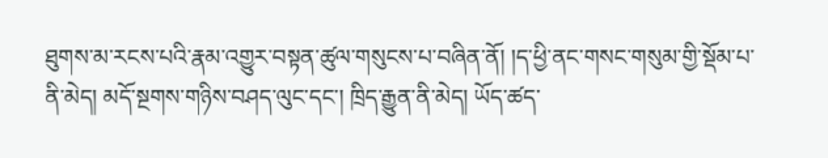ཐུགས་མ་རངས་པའི་རྣམ་འགྱུར་བསྟན་ཚུལ་གསུངས་པ་བཞིན་ནོ། །ད་ཕྱི་ནང་གསང་གསུམ་གྱི་སྡོམ་པ་ནི་མེད། མདོ་སྔགས་གཉིས་བཤད་ལུང་དང་། ཁྲིད་རྒྱུན་ནི་མེད། ཡོད་ཚད་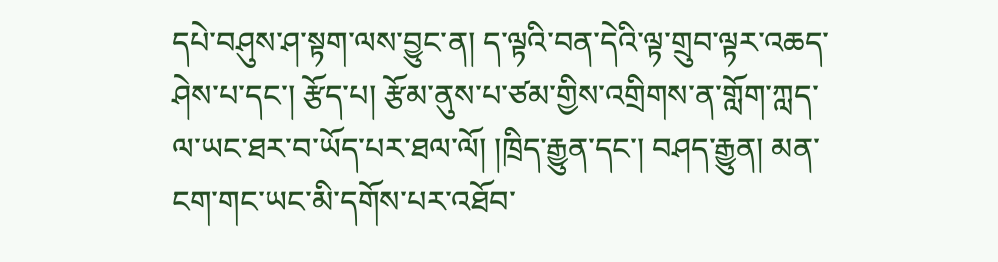དཔེ་བཤུས་ཤ་སྟག་ལས་བྱུང་ན། ད་ལྟའི་བན་དེའི་ལྟ་གྲུབ་ལྟར་འཆད་ཤེས་པ་དང་། རྩོད་པ། རྩོམ་ནུས་པ་ཙམ་གྱིས་འགྲིགས་ན་གློག་ཀླད་ལ་ཡང་ཐར་བ་ཡོད་པར་ཐལ་ལོ། །ཁྲིད་རྒྱུན་དང་། བཤད་རྒྱུན། མན་ངག་གང་ཡང་མི་དགོས་པར་འཐོབ་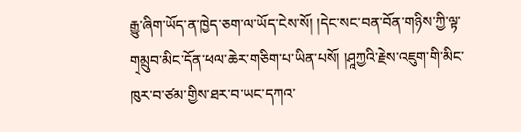རྒྱུ་ཞིག་ཡོད་ན་ཁྱེད་ཅག་ལ་ཡོད་ངེས་སོ། །དེང་སང་བན་བོན་གཉིས་ཀྱི་ལྟ་ག྄མྲུབ་མིང་དོན་ཕལ་ཆེར་གཅིག་པ་ཡིན་པསོ། །ཤཱཀྱའི་རྗེས་འཇུག་གི་མིང་ཁུར་བ་ཙམ་གྱིས་ཐར་བ་ཡང་དཀའ་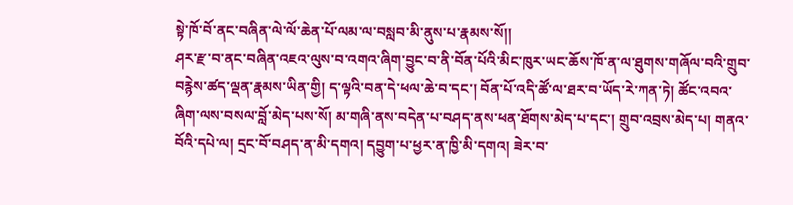སྟེ་ཁོ་བོ་ནང་བཞིན་ལེ་ལོ་ཆེན་པོ་ལམ་ལ་བསླབ་མི་ནུས་པ་རྣམས་སོ།།
ཤར་རྫ་བ་ནང་བཞིན་འཇའ་ལུས་བ་འགའ་ཞིག་བྱུང་བ་ནི་བོན་པོའི་མིང་ཁུར་ཡང་ཆོས་ཁོ་ན་ལ་ཐུགས་གཞོལ་བའི་གྲུབ་བརྙེས་ཚད་ལྡན་རྣམས་ཡིན་གྱི། ད་ལྟའི་བན་དེ་ཕལ་ཆེ་བ་དང་། བོན་པོ་འདི་ཚོ་ལ་ཐར་བ་ཡོད་རེ་ཀན་ཏེ། ཚོང་འབའ་ཞིག་ལས་བསལ་བློ་མེད་པས་སོ། མ་གཞི་ནས་བདེན་པ་བཤད་ནས་ཕན་ཐོགས་མེད་པ་དང་། གྲུབ་འབྲས་མེད་པ། གནའ་བོའི་དཔེ་ལ། དྲང་བོ་བཤད་ན་མི་དགའ། དབྱུག་པ་ཕྱར་ན་ཁྱི་མི་དགའ། ཟེར་བ་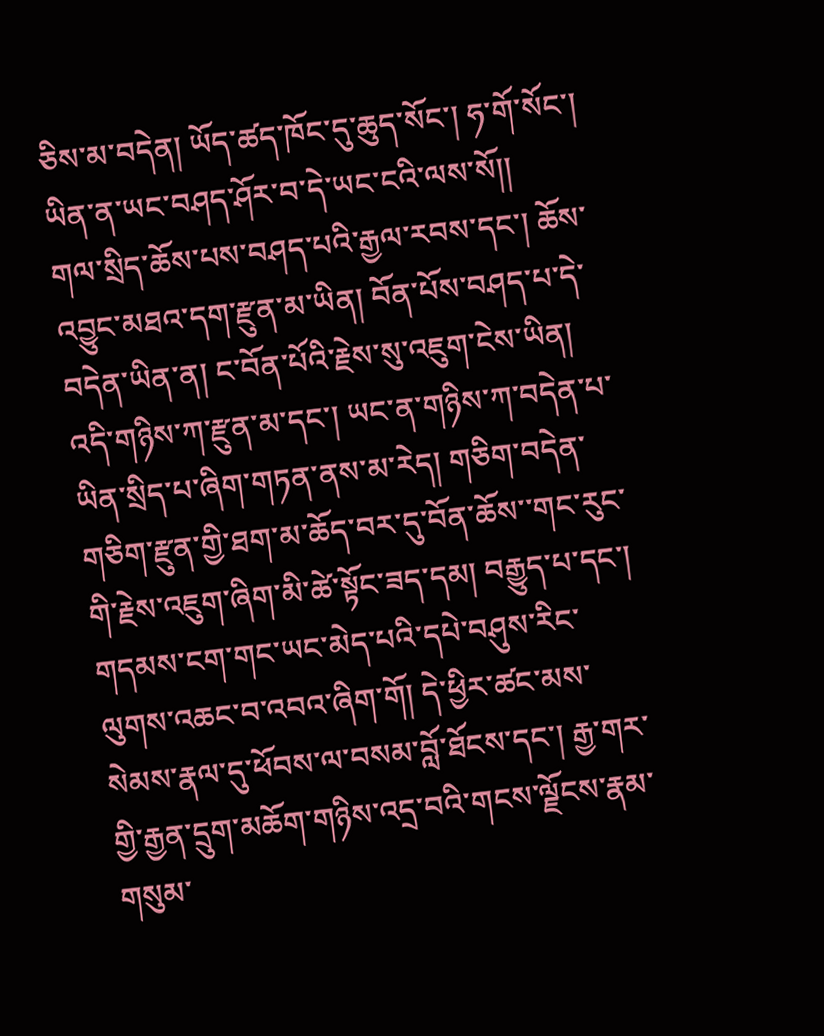ཅིས་མ་བདེན། ཡོད་ཚད་ཁོང་དུ་ཆུད་སོང་། ཧ་གོ་སོང་། ཡིན་ན་ཡང་བཤད་ཤོར་བ་དེ་ཡང་ངའི་ལས་སོ།།
གལ་སྲིད་ཆོས་པས་བཤད་པའི་རྒྱལ་རབས་དང་། ཆོས་འབྱུང་མཐའ་དག་རྫུན་མ་ཡིན། བོན་པོས་བཤད་པ་དེ་བདེན་ཡིན་ན། ང་བོན་པོའི་རྗེས་སུ་འཇུག་ངེས་ཡིན། འདི་གཉིས་ཀ་རྫུན་མ་དང་། ཡང་ན་གཉིས་ཀ་བདེན་པ་ཡིན་སྲིད་པ་ཞིག་གཏན་ནས་མ་རེད། གཅིག་བདེན་གཅིག་རྫུན་གྱི་ཐག་མ་ཆོད་བར་དུ་བོན་ཆོས་་གང་རུང་གི་རྗེས་འཇུག་ཞིག་མི་ཚེ་སྟོང་ཟད་དམ། བརྒྱུད་པ་དང་། གདམས་ངག་གང་ཡང་མེད་པའི་དཔེ་བཤུས་རིང་ལུགས་འཆང་བ་འབའ་ཞིག་གོ། དེ་ཕྱིར་ཚང་མས་སེམས་རྣལ་དུ་ཕོབས་ལ་བསམ་བློ་ཐོངས་དང་། རྒྱ་གར་གྱི་རྒྱན་དྲུག་མཆོག་གཉིས་འདྲ་བའི་གངས་ལྗོངས་རྣམ་གསུམ་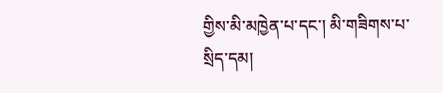གྱིས་མི་མཁྱེན་པ་དང་། མི་གཟིགས་པ་སྲིད་དམ།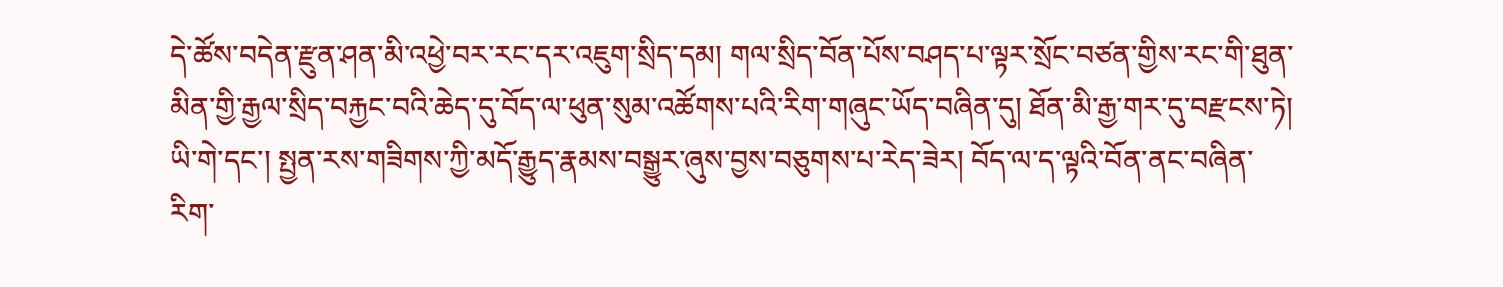དེ་ཚོས་བདེན་རྫུན་ཤན་མི་འཕྱེ་བར་རང་དར་འཇུག་སྲིད་དམ། གལ་སྲིད་བོན་པོས་བཤད་པ་ལྟར་སྲོང་བཙན་གྱིས་རང་གི་ཐུན་མིན་གྱི་རྒྱལ་སྲིད་བརྐྱང་བའི་ཆེད་དུ་བོད་ལ་ཕུན་སུམ་འཚོགས་པའི་རིག་གཞུང་ཡོད་བཞིན་དུ། ཐོན་མི་རྒྱ་གར་དུ་བརྫངས་ཏེ། ཡི་གེ་དང་། སྤྱན་རས་གཟིགས་ཀྱི་མདོ་རྒྱུད་རྣམས་བསྒྱུར་ཞུས་བྱས་བཅུགས་པ་རེད་ཟེར། བོད་ལ་ད་ལྟའི་བོན་ནང་བཞིན་རིག་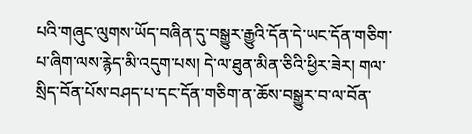པའི་གཞུང་ལུགས་ཡོད་བཞིན་དུ་བསྒྱུར་རྒྱུའི་དོན་དེ་ཡང་དོན་གཅིག་པ་ཞིག་ལས་རྙེད་མི་འདུག་པས། དེ་ལ་ཐུན་མིན་ཅིའི་ཕྱིར་ཟེར། གལ་སྲིད་བོན་པོས་བཤད་པ་དང་དོན་གཅིག་ན་ཆོས་བསྒྱུར་བ་ལ་བོན་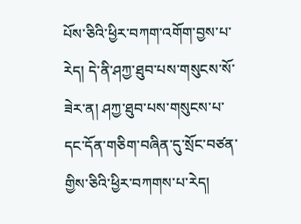པོས་ཅིའི་ཕྱིར་བཀག་འགོག་བྱས་པ་རེད། དེ་ནི་ཤཀྱ་ཐུབ་པས་གསུངས་སོ་ཟེར་ན། ཤཀྱ་ཐུབ་པས་གསུངས་པ་དང་དོན་གཅིག་བཞིན་དུ་སྲོང་བཙན་གྱིས་ཅིའི་ཕྱིར་བཀགས་པ་རེད།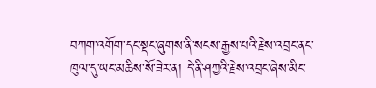བཀག་འགོག་དང་སྡང་ཞུགས་ནི་སངས་རྒྱས་པའི་རྗེས་འབྲང་ནང་ཁུལ་དུ་ཡང་མཆིས་སོ་ཟེར་ན། དེ་ནི་ཤཀྱའི་རྗེས་འབྲང་ཞེས་མིང་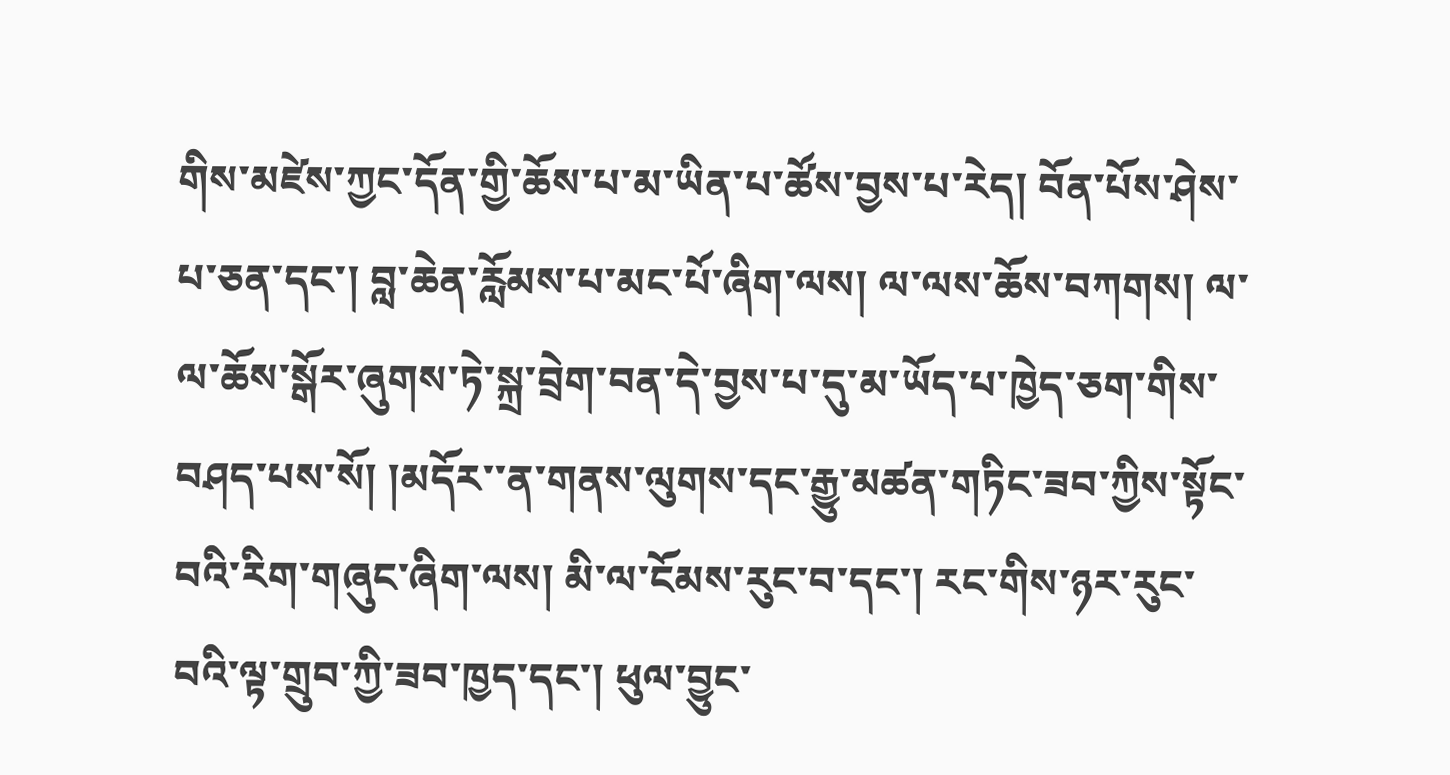གིས་མཛེས་ཀྱང་དོན་གྱི་ཆོས་པ་མ་ཡིན་པ་ཚོས་བྱས་པ་རེད། བོན་པོས་ཤེས་པ་ཅན་དང་། བླ་ཆེན་རློམས་པ་མང་པོ་ཞིག་ལས། ལ་ལས་ཆོས་བཀགས། ལ་ལ་ཆོས་སྒོར་ཞུགས་ཏེ་སྐྲ་བྲེག་བན་དེ་བྱས་པ་དུ་མ་ཡོད་པ་ཁྱེད་ཅག་གིས་བཤད་པས་སོ། །མདོར་་ན་གནས་ལུགས་དང་རྒྱུ་མཚན་གཏིང་ཟབ་ཀྱིས་སྟོང་བའི་རིག་གཞུང་ཞིག་ལས། མི་ལ་ངོམས་རུང་བ་དང་། རང་གིས་ཉར་རུང་བའི་ལྟ་གྲུབ་ཀྱི་ཟབ་ཁྱད་དང་། ཕུལ་བྱུང་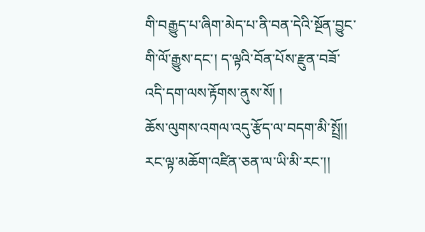གི་བརྒྱུད་པ་ཞིག་མེད་པ་ནི་བན་དེའི་སྔོན་བྱུང་གི་ལོ་རྒྱུས་དང་། ད་ལྟའི་བོན་པོས་རྫུན་བཟོ་འདི་དག་ལས་རྟོགས་ནུས་སོ། །
ཆོས་ལུགས་འགལ་འདུ་རྩོད་ལ་བདག་མི་སྤྲོ།།
རང་ལྟ་མཆོག་འཛིན་ཅན་ལ་ཡི་མི་རང་།།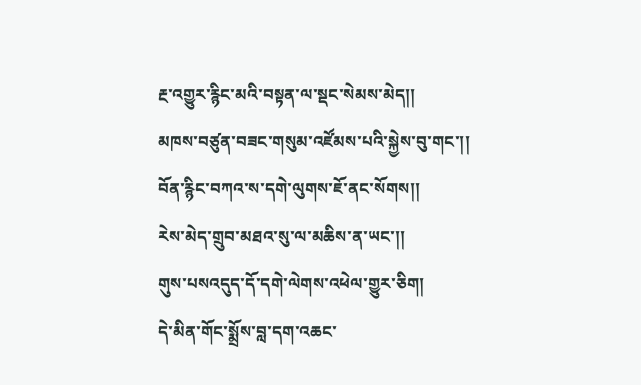རྔ་འགྱུར་རྙིང་མའི་བསྟན་ལ་སྡང་སེམས་མེད།།
མཁས་བཙུན་བཟང་གསུམ་འཛོམས་པའི་སྐྱེས་བུ་གང་།།
བོན་རྙིང་བཀའ་ས་དགེ་ལུགས་ཇོ་ནང་སོགས།།
རེས་མེད་གྲུབ་མཐའ་སུ་ལ་མཆིས་ན་ཡང་།།
གུས་པསའདུད་དོ་དགེ་ལེགས་འཕེལ་གྱུར་ཅིག།
དེ་མིན་གོང་སྨྲོས་བླ་དག་འཆང་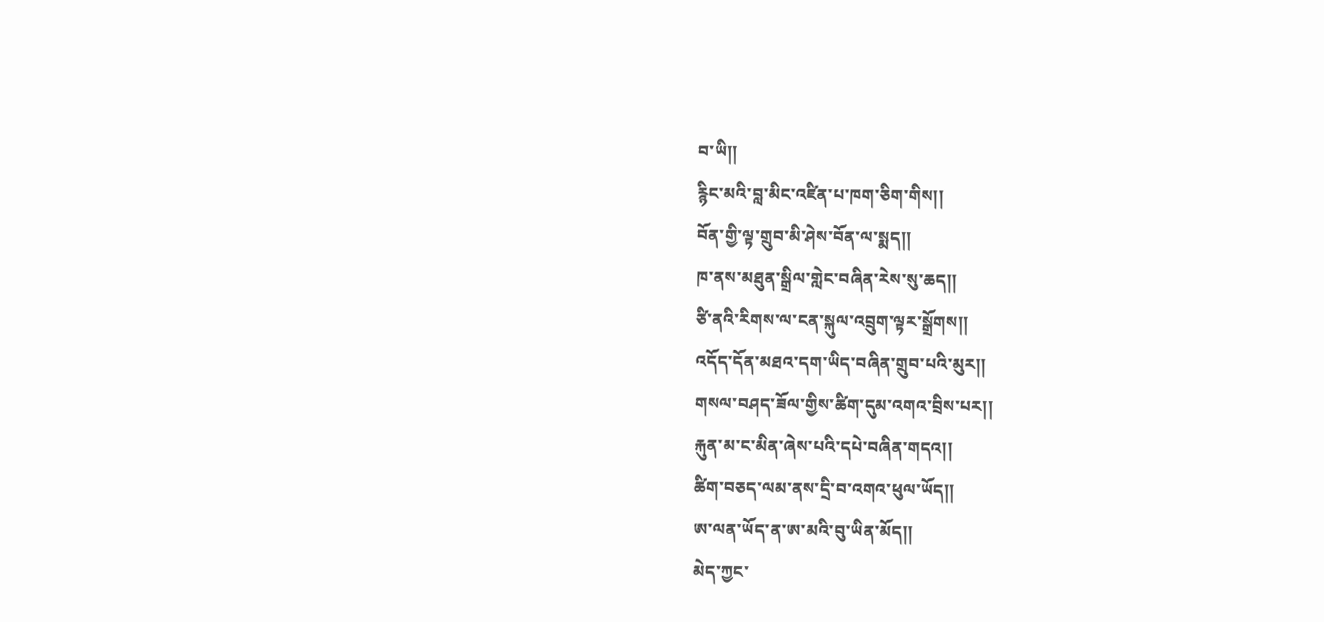བ་ཡི།།
རྙིང་མའི་བླ་མིང་འཛིན་པ་ཁག་ཅིག་གིས།།
བོན་གྱི་ལྟ་གྲུབ་མི་ཤེས་བོན་ལ་སྨད།།
ཁ་ནས་མཐུན་སྒྲིལ་གླེང་བཞིན་རེས་སུ་ཆད།།
ཙི་ནའི་རིགས་ལ་ངན་སྐུལ་འབྲུག་ལྟར་སྒྲོགས།།
འདོད་དོན་མཐའ་དག་ཡིད་བཞིན་གྲུབ་པའི་མུར།།
གསལ་བཤད་ཟོལ་གྱིས་ཚིག་དུམ་འགའ་བྲིས་པར།།
རྐུན་མ་ང་མིན་ཞེས་པའི་དཔེ་བཞིན་གདའ།།
ཚིག་བཅད་ལམ་ནས་དྲི་བ་འགའ་ཕུལ་ཡོད།།
ཨ་ལན་ཡོད་ན་ཨ་མའི་བུ་ཡིན་མོད།།
མེད་ཀྱང་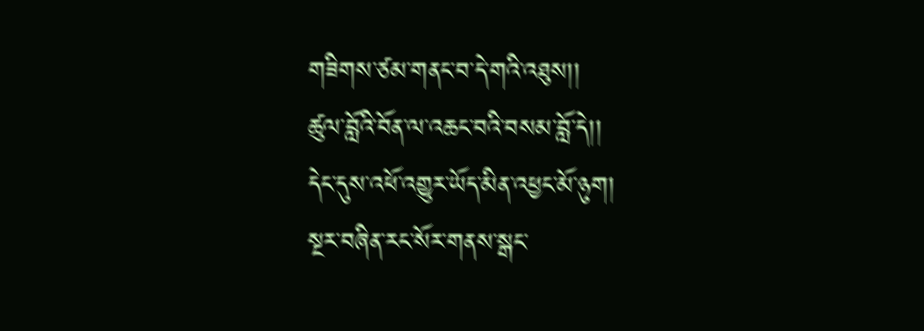གཟིགས་ཙམ་གནང་བ་དེ་གའི་འཐུས།།
ཚུལ་བློའི་བོན་ལ་འཆང་བའི་བསམ་བློ་དེ།།
དེང་དུས་འཕོ་འགྱུར་ཡོད་མིན་འཕྱང་མོ་ཉུག།
སྔར་བཞིན་རང་སོར་གནས་སྒང་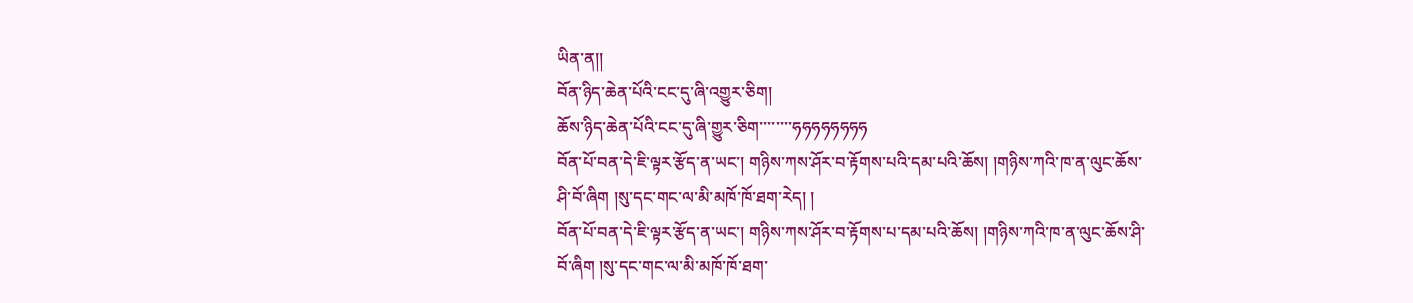ཡིན་ན།།
བོན་ཉིད་ཆེན་པོའི་ངང་དུ་ཞི་འགྱུར་ཅིག།
ཆོས་ཉིད་ཆེན་པོའི་ངང་དུ་ཞི་གྱུར་ཅིག་་་་་་་་ཧཧཧཧཧཧཧཧ
བོན་པོ་བན་དེ་ཇི་ལྟར་རྩོད་ན་ཡང་། གཉིས་ཀས་ཤོར་བ་རྟོགས་པའི་དམ་པའི་ཆོས། །གཉིས་ཀའི་ཁ་ན་ལུང་ཆོས་ཤི་བོ་ཞིག །སུ་དང་གང་ལ་མི་མཁོ་ཁོ་ཐག་རེད། །
བོན་པོ་བན་དེ་ཇི་ལྟར་རྩོད་ན་ཡང་། གཉིས་ཀས་ཤོར་བ་རྟོགས་པ་དམ་པའི་ཆོས། །གཉིས་ཀའི་ཁ་ན་ལུང་ཆོས་ཤི་བོ་ཞིག །སུ་དང་གང་ལ་མི་མཁོ་ཁོ་ཐག་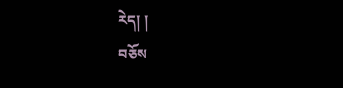རེད། །
བཅོས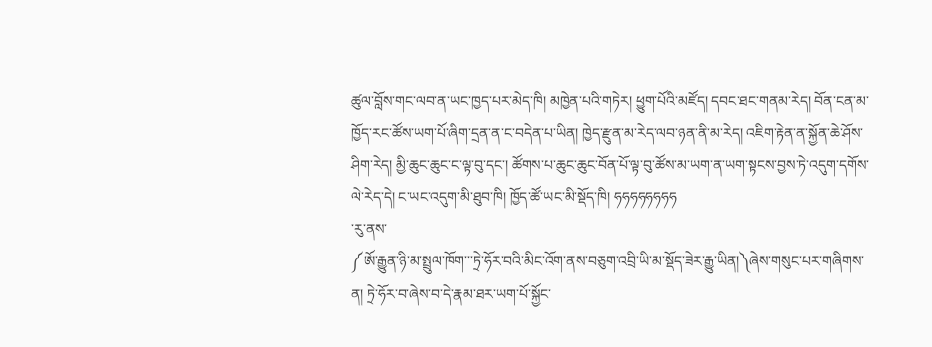ཚུལ་བློས་གང་ལབ་ན་ཡང་ཁྱད་པར་མེད་ཁི། མཁྱེན་པའི་གཏེར། ཕྱུག་པོའི་མཛོད། དབང་ཐང་གནམ་རེད། བོན་ངན་མ་ཁྱོད་རང་ཚོས་ཡག་པོ་ཞིག་དྲན་ན་ང་བདེན་པ་ཡིན། ཁྱེད་རྫུན་མ་རེད་ལབ་ཉན་ནི་མ་རེད། འཇིག་རྟེན་ན་སྐྱོན་ཆེ་ཤོས་ཤིག་རེད། མྱི་ཆུང་ཆུང་ང་ལྟ་བུ་དང་། ཚོགས་པ་ཆུང་ཆུང་བོན་པོ་ལྟ་བུ་ཚོས་མ་ཡག་ན་ཡག་སྟངས་བྱས་ཏེ་འདུག་དགོས་ལེ་རེད་དེ། ང་ཡང་འདུག་མི་ཐུབ་ཁི། ཁྱོད་ཚོ་ཡང་མི་སྡོད་ཁི། ཧཧཧཧཧཧཧཧ
་རུ་ནས་
༼ཨོ་རྒྱུན་ཉི་མ་སྤྲུལ་ཁོག་་་ཏྲེ་ཧོར་བའི་མིང་འོག་ནས་བཅུག་འབྲི་ཡི་མ་སྡོད་ཟེར་རྒྱུ་ཡིན།༽ཞེས་གསུང་པར་གཞིགས་ན། ཏྲེ་ཧོར་བ་ཞེས་བ་དེ་རྣམ་ཐར་ཡག་པོ་སྐྱོང་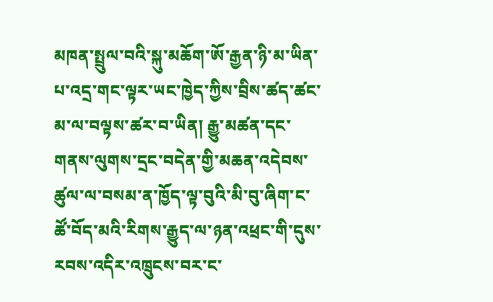མཁན་སྤྲུལ་བའི་སྐུ་མཆོག་ཨོ་རྒྱན་ཉི་མ་ཡིན་པ་འདྲ་གང་ལྟར་ཡང་ཁྱེད་ཀྱིས་བྲིས་ཚད་ཚང་མ་ལ་བལྟས་ཚར་བ་ཡིན། རྒྱུ་མཚན་དང་གནས་ལུགས་དྲང་བདེན་གྱི་མཆན་འདེབས་ཚུལ་ལ་བསམ་ན་ཁྱོད་ལྟ་བུའི་མི་བུ་ཞིག་ང་ཚོ་བོད་མའི་རིགས་རྒྱུད་ལ་ཉན་འཕྲང་གི་དུས་རབས་འདིར་འཁྲུངས་བར་ང་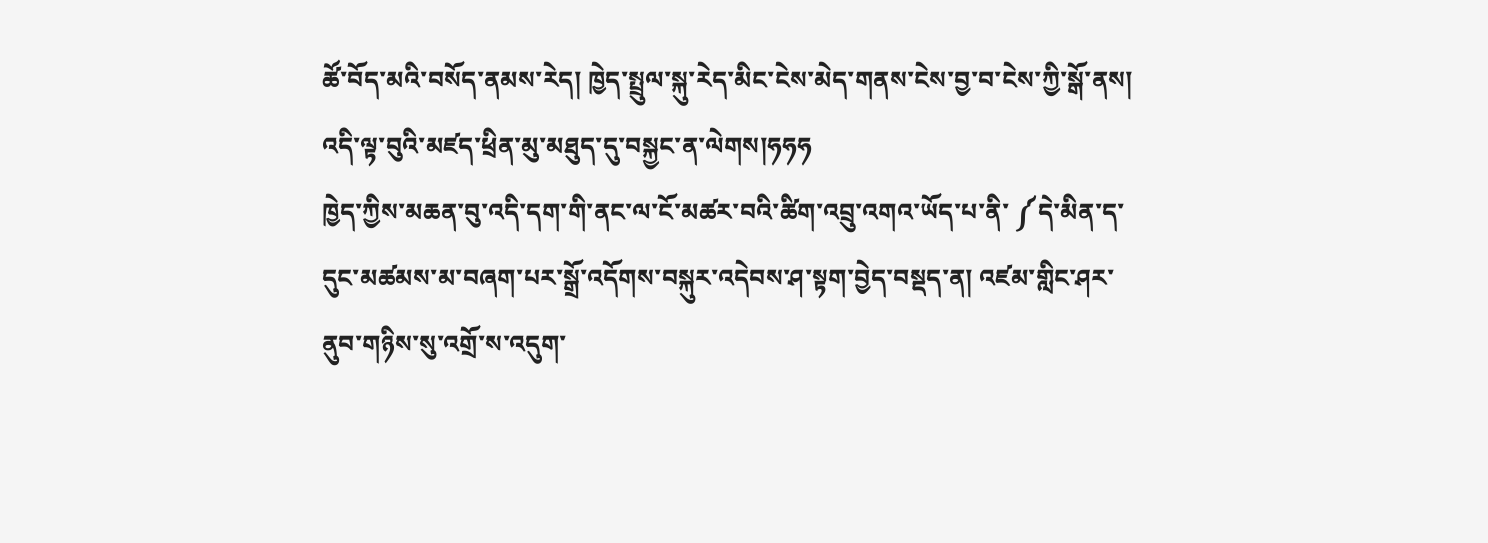ཚོ་བོད་མའི་བསོད་ནམས་རེད། ཁྱེད་སྤྲུལ་སྐུ་རེད་མིང་ངེས་མེད་གནས་ངེས་བྱ་བ་ངེས་ཀྱི་སྒོ་ནས། འདི་ལྟ་བུའི་མཛད་ཕྲིན་མུ་མཐུད་དུ་བསྐྱང་ན་ལེགས།ཧཧཧ
ཁྱེད་ཀྱིས་མཆན་བུ་འདི་དག་གི་ནང་ལ་ངོ་མཚར་བའི་ཚིག་འབྲུ་འགའ་ཡོད་པ་ནི་ ༼དེ་མིན་ད་དུང་མཚམས་མ་བཞག་པར་སྒྲོ་འདོགས་བསྐུར་འདེབས་ཤ་སྟག་བྱེད་བསྡད་ན། འཛམ་གླིང་ཤར་ནུབ་གཉིས་སུ་འགྲོ་ས་འདུག་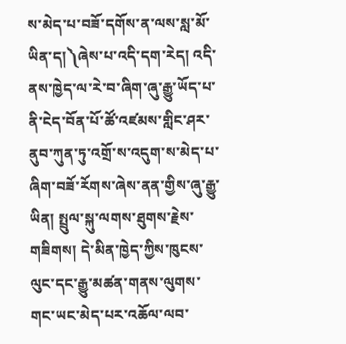ས་མེད་པ་བཟོ་དགོས་ན་ལས་སླ་མོ་ཡིན་ད།༽ཞེས་པ་འདི་དག་རེད། འདི་ནས་ཁྱེད་ལ་རེ་བ་ཞིག་ཞུ་རྒྱུ་ཡོད་པ་ནི་ངེད་བོན་པོ་ཚོ་འཛམས་གླིང་ཤར་ནུབ་ཀུན་ཏུ་འགྲོ་ས་འདུག་ས་མེད་པ་ཞིག་བཟོ་རོགས་ཞེས་ནན་གྱིས་ཞུ་རྒྱུ་ཡིན། སྤྲུལ་སྐུ་ལགས་ཐུགས་རྗེས་གཟིགས། དེ་མིན་ཁྱེད་ཀྱིས་ཁུངས་ལུང་དང་རྒྱུ་མཚན་གནས་ལུགས་གང་ཡང་མེད་པར་འཆོལ་ལབ་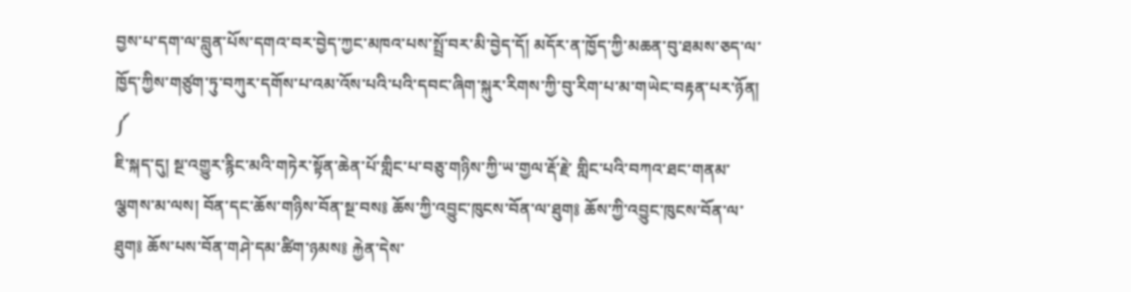བྱས་པ་དག་ལ་བླུན་པོས་དགའ་བར་བྱེད་ཀྱང་མཁའ་པས་སྤྲོ་བར་མི་བྱེད་དོ། མདོར་ན་ཁྱོད་ཀྱི་མཆན་བུ་ཐམས་ཅད་ལ་ཁྱོད་ཀྱིས་གཙུག་ཏུ་བཀུར་དགོས་པ་འམ་འོས་པའི་པའི་དབང་ཞིག་སྐུར་རིགས་ཀྱི་བུ་རིག་པ་མ་གཡེང་བརྟན་པར་ཉོན། ༼
ཇི་སྐད་དུ། སྔ་འགྱུར་རྙིང་མའི་གཏེར་སྟོན་ཆེན་པོ་གླིང་པ་བཅུ་གཉིས་ཀྱི་ཡ་གྱལ་རྡོ་རྗེ་ གླིང་པའི་བཀའ་ཐང་གནམ་ལྕགས་མ་ལས། བོན་དང་ཆོས་གཉིས་བོན་སྔ་བས༔ ཆོས་ཀྱི་འབྱུང་ཁུངས་བོན་ལ་ཐུག༔ ཆོས་ཀྱི་འབྱུང་ཁུངས་བོན་ལ་ཐུག༔ ཆོས་པས་བོན་གཤེ་དམ་ཚིག་ཉམས༔ རྐྱེན་དེས་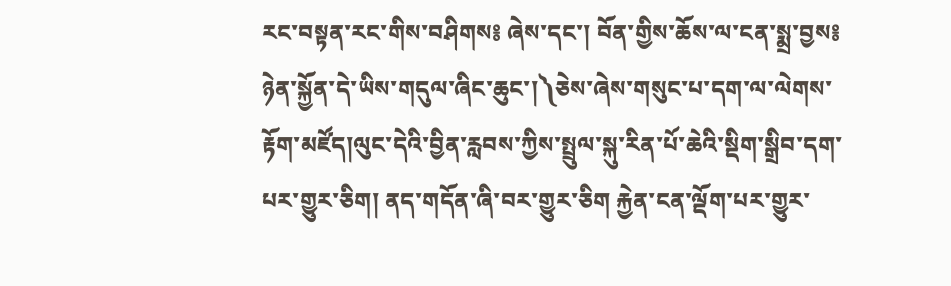རང་བསྟན་རང་གིས་བཤིགས༔ ཞེས་དང་། བོན་གྱིས་ཆོས་ལ་ངན་སྨྲ་བྱས༔ ཉེན་སྐྱོན་དེ་ཡིས་གདུལ་ཞིང་ཆུང་།༽ཅེས་ཞེས་གསུང་པ་དག་ལ་ལེགས་རྟོག་མཛོད།ལུང་དེའི་བྱིན་རླབས་ཀྱིས་སྤྲུལ་སྐུ་རིན་པོ་ཆེའི་སྡིག་སྒྲིབ་དག་པར་གྱུར་ཅིག། ནད་གདོན་ཞི་བར་གྱུར་ཅིག རྐྱེན་ངན་ལྡོག་པར་གྱུར་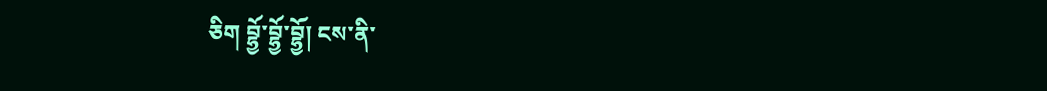ཅིག བྷྱོ་བྷྱོ་བྷྱོ། ངས་ནི་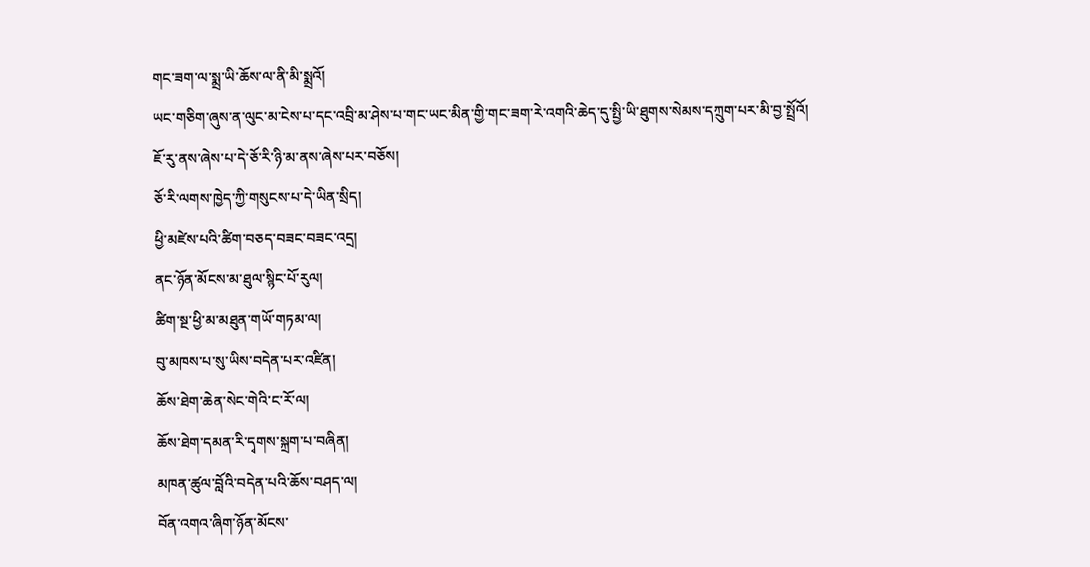གང་ཟག་ལ་སྨྲ་ཡི་ཆོས་ལ་ནི་མི་སྨྲའོ།
ཡང་གཅིག་ཞུས་ན་ལུང་མ་ངེས་པ་དང་འབྲི་མ་ཤེས་པ་གང་ཡང་མིན་གྱི་གང་ཟག་རེ་འགའི་ཆེད་དུ་སྤྱི་ཡི་ཐུགས་སེམས་དཀྲུག་པར་མི་བྱ་སྤྲོའོ།
ཇོ་རུ་ནས་ཞེས་པ་དེ་ཅོ་རི་ཉི་མ་ནས་ཞེས་པར་བཅོས།
ཅོ་རི་ལགས་ཁྱེད་ཀྱི་གསུངས་པ་དེ་ཡིན་སྲིད།
ཕྱི་མཛེས་པའི་ཚིག་བཅད་བཟང་བཟང་འདྲ།
ནང་ཉོན་མོངས་མ་ཐུལ་སྙིང་པོ་རུལ།
ཚིག་སྔ་ཕྱི་མ་མཐུན་གཡོ་གཏམ་ལ།
བུ་མཁས་པ་སུ་ཡིས་བདེན་པར་འཛིན།
ཆོས་ཐེག་ཆེན་སེང་གེའི་ང་རོ་ལ།
ཆོས་ཐེག་དམན་རི་དྭགས་སྐྲག་པ་བཞིན།
མཁན་ཚུལ་བློའི་བདེན་པའི་ཆོས་བཤད་ལ།
བོན་འགའ་ཞིག་ཉོན་མོངས་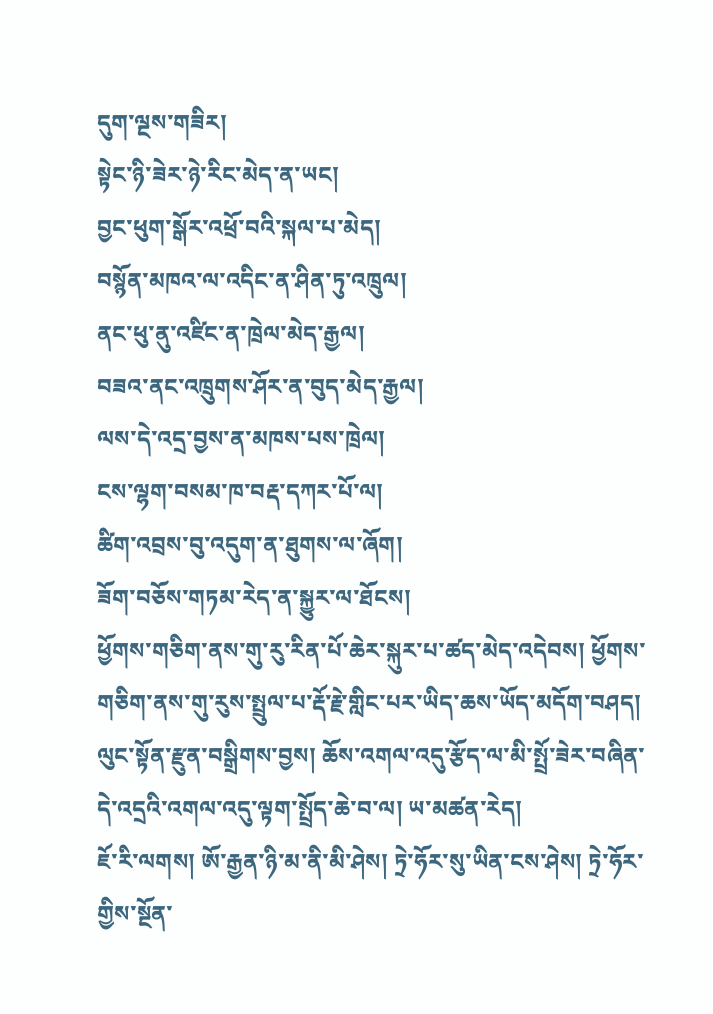དུག་ལྔས་གཟིར།
སྟེང་ཉི་ཟེར་ཉེ་རིང་མེད་ན་ཡང།
བྱང་ཕུག་སྒོར་འཕྲོ་བའི་སྐལ་པ་མེད།
བསྙོན་མཁའ་ལ་འདིང་ན་ཤིན་ཏུ་འཁྲུལ།
ནང་ཕུ་ནུ་འཛིང་ན་ཁྲེལ་མེད་རྒྱལ།
བཟའ་ནང་འཁྲུགས་ཤོར་ན་བུད་མེད་རྒྱལ།
ལས་དེ་འདྲ་བྱས་ན་མཁས་པས་ཁྲེལ།
ངས་ལྷག་བསམ་ཁ་བརྡ་དཀར་པོ་ལ།
ཚིག་འབྲས་བུ་འདུག་ན་ཐུགས་ལ་ཞོག།
ཟོག་བཅོས་གཏམ་རེད་ན་སྐྱུར་ལ་ཐོངས།
ཕྱོགས་གཅིག་ནས་གུ་རུ་རིན་པོ་ཆེར་སྐུར་པ་ཚད་མེད་འདེབས། ཕྱོགས་གཅིག་ནས་གུ་རུས་སྤྲུལ་པ་རྡོ་རྗེ་གླིང་པར་ཡིད་ཆས་ཡོད་མདོག་བཤད། ལུང་སྟོན་རྫུན་བསྒྲིགས་བྱས། ཆོས་འགལ་འདུ་རྩོད་ལ་མི་སྤྲོ་ཟེར་བཞིན་དེ་འདྲའི་འགལ་འདུ་ལྟག་སྤྲོད་ཆེ་བ་ལ། ཡ་མཚན་རེད།
ཇོ་རི་ལགས། ཨོ་རྒྱན་ཉི་མ་ནི་མི་ཤེས། ཏྲེ་ཧོར་སུ་ཡིན་ངས་ཤེས། ཏྲེ་ཧོར་གྱིས་སྔོན་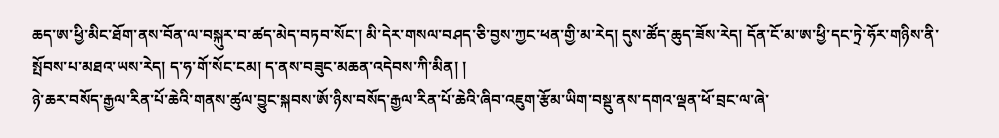ཆད་ཨ་ཕྱི་མིང་ཐོག་ནས་བོན་ལ་བསྐུར་བ་ཚད་མེད་བཏབ་སོང་། མི་དེར་གསལ་བཤད་ཅི་བྱས་ཀྱང་ཕན་གྱི་མ་རེད། དུས་ཚོད་ཆུད་ཟོས་རེད། དོན་ངོ་མ་ཨ་ཕྱི་དང་ཏྲེ་ཧོར་གཉིས་ནི་སྤོབས་པ་མཐའ་ཡས་རེད། ད་ཧ་གོ་སོང་ངམ། ད་ནས་བཟུང་མཆན་འདེབས་ཀི་མིན། །
ཉེ་ཆར་བསོད་རྒྱལ་རིན་པོ་ཆེའི་གནས་ཚུལ་བྱུང་སྐབས་ཨོ་ཉིས་བསོད་རྒྱལ་རིན་པོ་ཆེའི་ཞིབ་འཇུག་རྩོམ་ཡིག་བསྡུ་ནས་དགའ་ལྡན་ཕོ་བྲང་ལ་ཞེ་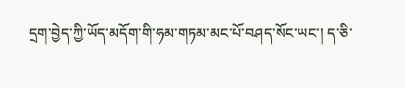དྲག་བྱེད་ཀྱི་ཡོད་མདོག་གི་ཧམ་གཏམ་མང་པོ་བཤད་སོང་ཡང་། ད་ཅི་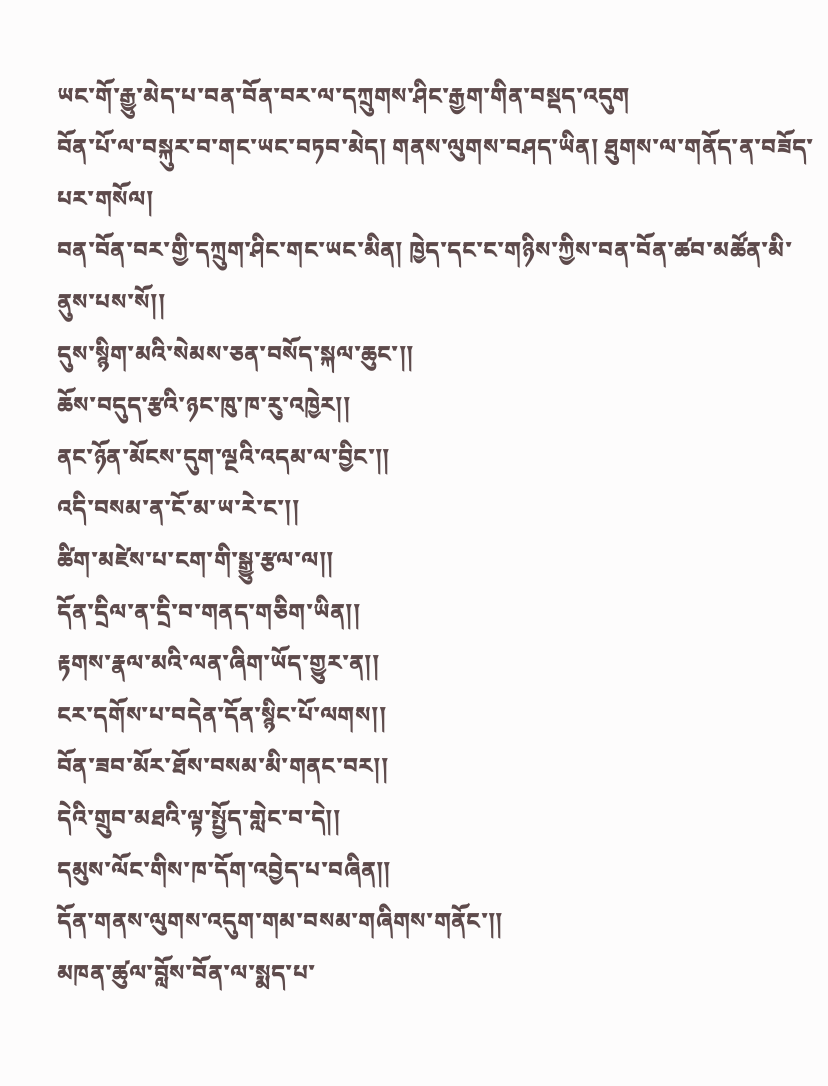ཡང་གོ་རྒྱུ་མེད་པ་བན་བོན་བར་ལ་དཀྲུགས་ཤིང་རྒྱག་གིན་བསྡད་འདུག
བོན་པོ་ལ་བསྐུར་བ་གང་ཡང་བཏབ་མེད། གནས་ལུགས་བཤད་ཡིན། ཐུགས་ལ་གནོད་ན་བཟོད་པར་གསོལ།
བན་བོན་བར་གྱི་དཀྲུག་ཤིང་གང་ཡང་མིན། ཁྱེད་དང་ང་གཉིས་ཀྱིས་བན་བོན་ཚབ་མཚོན་མི་ནུས་པས་སོ།།
དུས་སྙིག་མའི་སེམས་ཅན་བསོད་སྐལ་ཆུང་།།
ཆོས་བདུད་རྩའི་ཉང་ཁུ་ཁ་རུ་འཁྱེར།།
ནང་ཉོན་མོངས་དུག་ལྔའི་འདམ་ལ་བྱིང་།།
འདི་བསམ་ན་ངོ་མ་ཡ་རེ་ང་།།
ཚིག་མཛེས་པ་ངག་གི་སྒྱུ་རྩལ་ལ།།
དོན་དྲིལ་ན་དྲི་བ་གནད་གཅིག་ཡིན།།
རྟགས་རྣལ་མའི་ལན་ཞིག་ཡོད་གྱུར་ན།།
ངར་དགོས་པ་བདེན་དོན་སྙིང་པོ་ལགས།།
བོན་ཟབ་མོར་ཐོས་བསམ་མི་གནང་བར།།
དེའི་གྲུབ་མཐའི་ལྟ་སྤྱོད་གླེང་བ་དེ།།
དམུས་ལོང་གིས་ཁ་དོག་འབྱེད་པ་བཞིན།།
དོན་གནས་ལུགས་འདུག་གམ་བསམ་གཞིགས་གནོང་།།
མཁན་ཚུལ་བློས་བོན་ལ་སྨད་པ་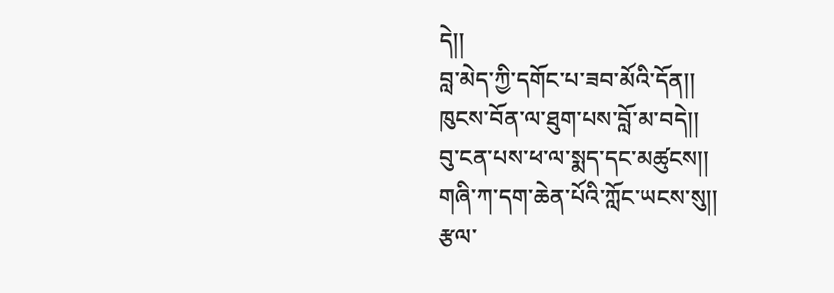དེ།།
བླ་མེད་ཀྱི་དགོང་པ་ཟབ་མོའི་དོན།།
ཁུངས་བོན་ལ་ཐུག་པས་བློ་མ་བདེ།།
བུ་ངན་པས་ཕ་ལ་སྨད་དང་མཚུངས།།
གཞི་ཀ་དག་ཆེན་པོའི་ཀློང་ཡངས་སུ།།
རྩལ་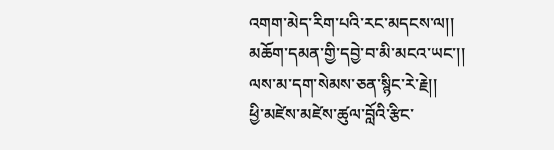འགག་མེད་རིག་པའི་རང་མདངས་ལ།།
མཆོག་དམན་གྱི་དབྱེ་བ་མི་མངའ་ཡང་།།
ལས་མ་དག་སེམས་ཅན་སྙིང་རེ་རྗེ།།
ཕྱི་མཛེས་མཛེས་ཚུལ་བློའི་རྩིང་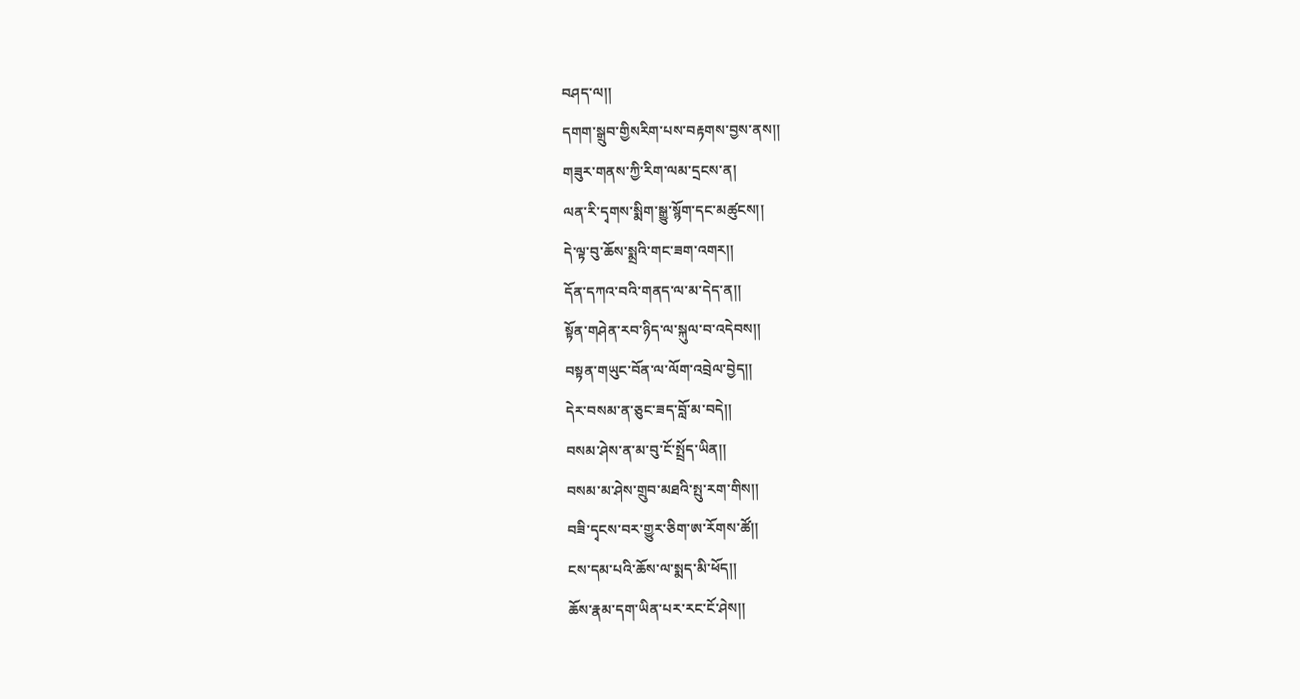བཤད་ལ།།
དགག་སྒྲུབ་གྱིསརིག་པས་བརྟགས་བྱས་ནས།།
གཟུར་གནས་ཀྱི་རིག་ལམ་དྲངས་ན།
ལན་རི་དྭགས་སྨིག་སྒྱུ་སྙོག་དང་མཚུངས།།
དེ་ལྟ་བུ་ཆོས་སྨྲའི་གང་ཟག་འགར།།
དོན་དཀའ་བའི་གནད་ལ་མ་དེད་ན།།
སྟོན་གཤེན་རབ་ཉིད་ལ་སྐུལ་བ་འདེབས།།
བསྟན་གཡུང་བོན་ལ་ལོག་འབྲེལ་བྱེད།།
དེར་བསམ་ན་ཅུང་ཟད་བློ་མ་བདེ།།
བསམ་ཤེས་ན་མ་བུ་ངོ་སྤྲོད་ཡིན།།
བསམ་མ་ཤེས་གྲུབ་མཐའི་སྤུ་རག་གིས།།
བཟི་དྭངས་བར་གྱུར་ཅིག་ཨ་རོགས་ཚོ།།
ངས་དམ་པའི་ཆོས་ལ་སྨད་མི་ཕོད།།
ཆོས་རྣམ་དག་ཡིན་པར་རང་ངོ་ཤེས།།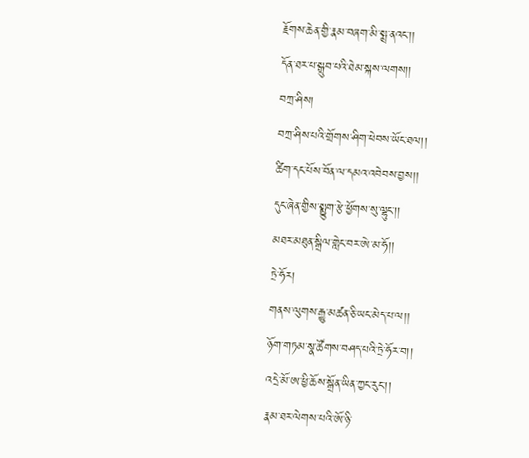རྗོགས་ཆེན་གྱི་རྣམ་བཞག་མི་སྨྲ་ནའང་།།
དོན་ཐར་པ་སྒྲུབ་པའི་ཐེམ་སྐས་ལགས།།
བཀྲ་ཤིས།
བཀྲ་ཤིས་པའི་གྲོགས་ཤིག་ཕེབས་ཡོང་ཐལ།།
ཚིག་དང་པོས་བོན་ལ་དམའ་འབེབས་བྱས།།
དུང་ཞེན་གྱིས་སྨྱུག་རྩེ་ཕྱོགས་སུ་ལྷུང་།།
མཐར་མཐུན་སྒྲིལ་གླེང་བར་ཨེ་མ་ཧོ།།
ཏྲེ་ཧོར།
གནས་ལུགས་རྒྱུ་མཚན་ཅི་ཡང་མེད་པ་ལ།།
ཉོག་གཏམ་སྣ་ཚོགས་བཤད་པའི་ཏྲེ་ཧོར་བ།།
འདྲེ་མོ་ཨ་ཕྱི་ཆོས་སྒྲོན་ཡིན་ཀྱང་རུང་།།
རྣམ་ཐར་ལེགས་པའི་ཨོ་ཉི་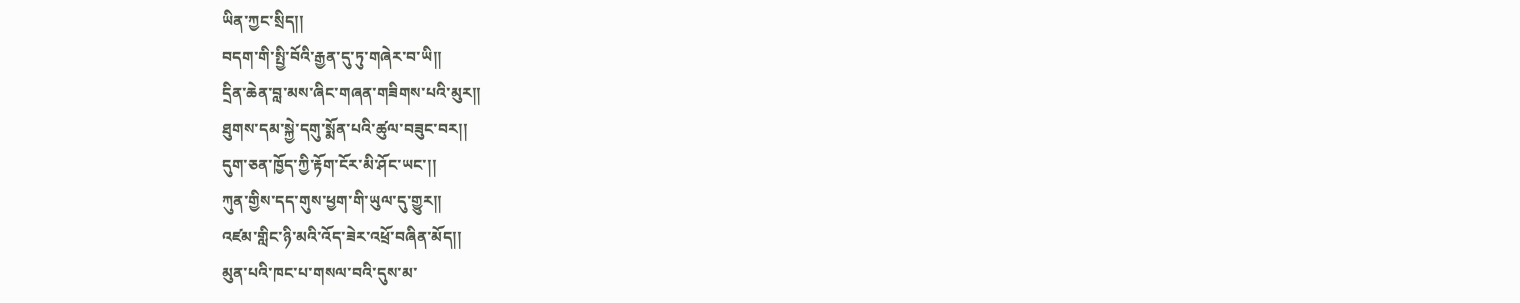ཡིན་ཀྱང་སྲིད།།
བདག་གི་སྤྱི་བོའི་རྒྱན་དུ་ཏུ་གཞེར་བ་ཡི།།
དྲིན་ཆེན་བླ་མས་ཞིང་གཞན་གཟིགས་པའི་མུར།།
ཐུགས་དམ་སྐྱེ་དགུ་སྨོན་པའི་ཚུལ་བཟུང་བར།།
དུག་ཅན་ཁྱོད་ཀྱི་རྟོག་ངོར་མི་ཤོང་ཡང་།།
ཀུན་གྱིས་དད་གུས་ཕྱག་གི་ཡུལ་དུ་གྱུར།།
འཛམ་གླིང་ཉི་མའི་འོད་ཟེར་འཕྲོ་བཞིན་མོད།།
མུན་པའི་ཁང་པ་གསལ་བའི་དུས་མ་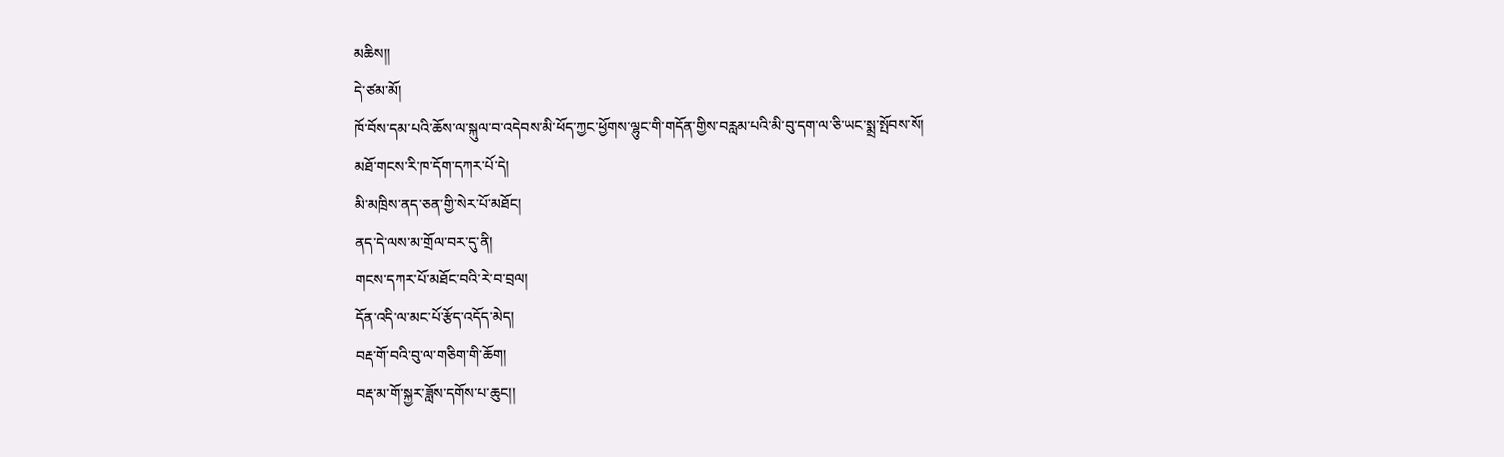མཆིས།།
དེ་ཙམ་མོ།
ཁོ་བོས་དམ་པའི་ཆོས་ལ་སྐུལ་བ་འདེབས་མི་ཕོད་ཀྱང་ཕྱོགས་ལྷུང་གི་གདོན་གྱིས་བརླམ་པའི་མི་བུ་དག་ལ་ཅི་ཡང་སྨྲ་སྤོབས་སོ།
མཐོ་གངས་རི་ཁ་དོག་དཀར་པོ་དེ།
མི་མཁྲིས་ནད་ཅན་གྱི་སེར་པོ་མཐོང།
ནད་དེ་ལས་མ་གྲོལ་བར་དུ་ནི།
གངས་དཀར་པོ་མཐོང་བའི་རེ་བ་བྲལ།
དོན་འདི་ལ་མང་པོ་རྩོད་འདོད་མེད།
བརྡ་གོ་བའི་བུ་ལ་གཅིག་གི་ཆོག།
བརྡ་མ་གོ་སྐྱར་ཟློས་དགོས་པ་ཆུང།།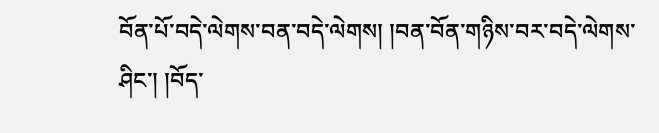བོན་པོ་བདེ་ལེགས་བན་བདེ་ལེགས། །བན་བོན་གཉིས་བར་བདེ་ལེགས་ཤིང་། །བོད་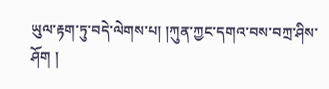ཡུལ་རྟག་ཏུ་བདེ་ལེགས་པ། །ཀུན་ཀྱང་དགའ་བས་བཀྲ་ཤིས་ཤོག །